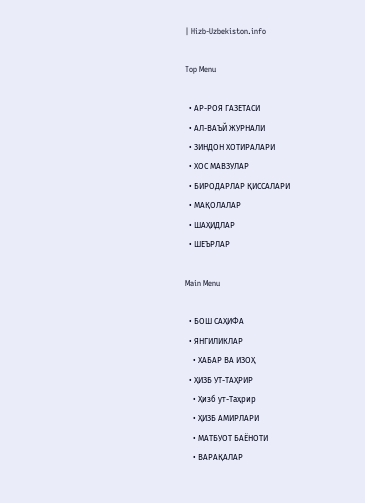| Hizb-Uzbekiston.info

Top Menu

  • АР-РОЯ ГАЗЕТАСИ
  • АЛ-ВАЪЙ ЖУРНАЛИ
  • ЗИНДОН ХОТИРАЛАРИ
  • ХОС МАВЗУЛАР
  • БИРОДАРЛАР ҚИССАЛАРИ
  • МАҚОЛАЛАР
  • ШАҲИДЛАР
  • ШЕЪРЛАР

Main Menu

  • БОШ САҲИФА
  • ЯНГИЛИКЛАР
    • ХАБАР ВА ИЗОҲ
  • ҲИЗБ УТ-ТАҲРИР
    • Ҳизб ут-Таҳрир
    • ҲИЗБ АМИРЛАРИ
    • МАТБУОТ БАЁНОТИ
    • ВАРАҚАЛАР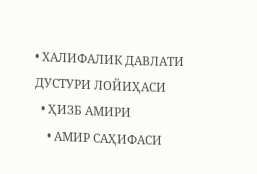• ХАЛИФАЛИК ДАВЛАТИ ДУСТУРИ ЛОЙИҲАСИ
  • ҲИЗБ АМИРИ
    • АМИР САҲИФАСИ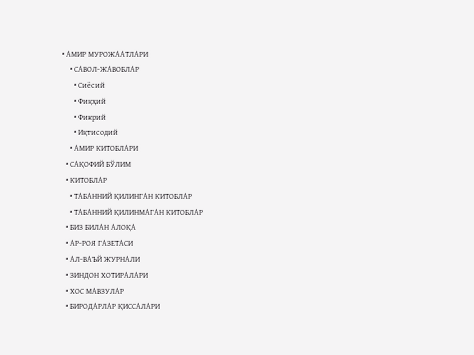• АМИР МУРОЖААТЛАРИ
    • САВОЛ-ЖАВОБЛАР
      • Сиёсий
      • Фиқҳий
      • Фикрий
      • Иқтисодий
    • АМИР КИТОБЛАРИ
  • САҚОФИЙ БЎЛИМ
  • КИТОБЛАР
    • ТАБАННИЙ ҚИЛИНГАН КИТОБЛАР
    • ТАБАННИЙ ҚИЛИНМАГАН КИТОБЛАР
  • БИЗ БИЛАН АЛОҚА
  • АР-РОЯ ГАЗЕТАСИ
  • АЛ-ВАЪЙ ЖУРНАЛИ
  • ЗИНДОН ХОТИРАЛАРИ
  • ХОС МАВЗУЛАР
  • БИРОДАРЛАР ҚИССАЛАРИ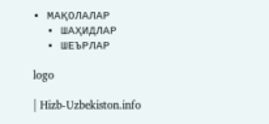• МАҚОЛАЛАР
  • ШАҲИДЛАР
  • ШЕЪРЛАР

logo

| Hizb-Uzbekiston.info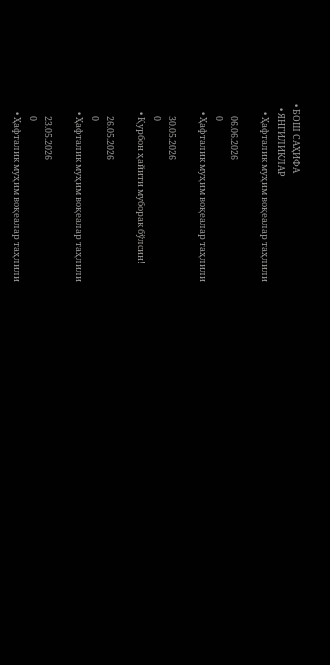• БОШ САҲИФА
  • ЯНГИЛИКЛАР
    • Ҳафталик муҳим воқеалар таҳлили

      06.06.2026
      0
    • Ҳафталик муҳим воқеалар таҳлили

      30.05.2026
      0
    • Қурбон ҳайити муборак бўлсин!

      26.05.2026
      0
    • Ҳафталик муҳим воқеалар таҳлили

      23.05.2026
      0
    • Ҳафталик муҳим воқеалар таҳлили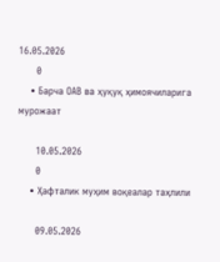16.05.2026
      0
    • Барча ОАВ ва ҳуқуқ ҳимоячиларига мурожаат

      10.05.2026
      0
    • Ҳафталик муҳим воқеалар таҳлили

      09.05.2026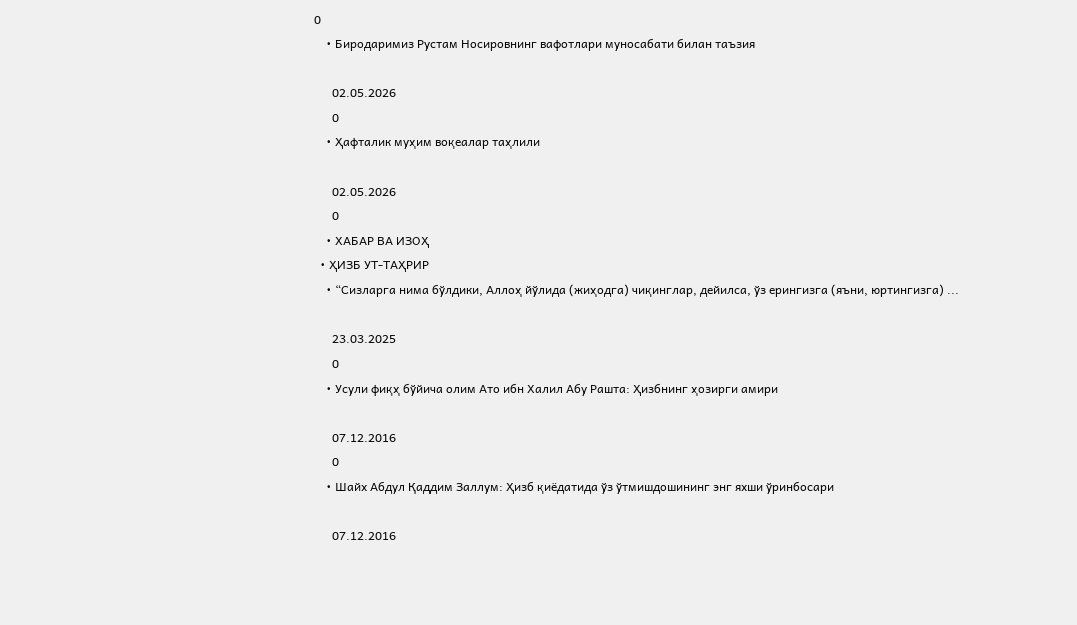0
    • Биродаримиз Рустам Носировнинг вафотлари муносабати билан таъзия

      02.05.2026
      0
    • Ҳафталик муҳим воқеалар таҳлили

      02.05.2026
      0
    • ХАБАР ВА ИЗОҲ
  • ҲИЗБ УТ-ТАҲРИР
    • “Сизларга нима бўлдики, Аллоҳ йўлида (жиҳодга) чиқинглар, дейилса, ўз ерингизга (яъни, юртингизга) ...

      23.03.2025
      0
    • Усули фиқҳ бўйича олим Ато ибн Халил Абу Рашта: Ҳизбнинг ҳозирги амири

      07.12.2016
      0
    • Шайх Абдул Қаддим Заллум: Ҳизб қиёдатида ўз ўтмишдошининг энг яхши ўринбосари

      07.12.2016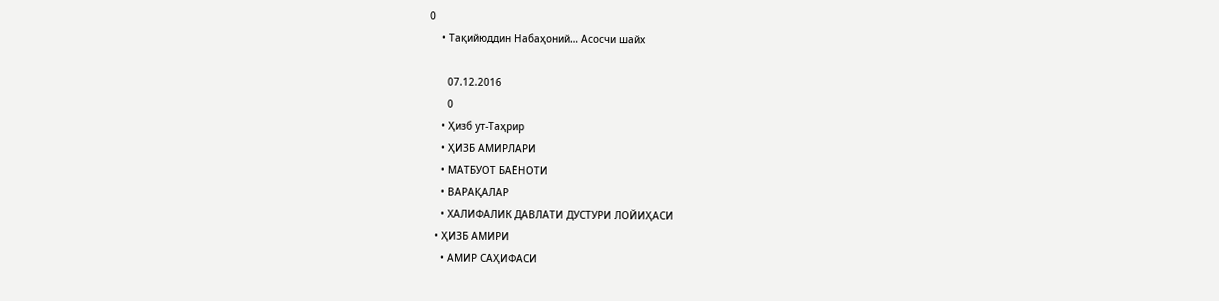0
    • Тақийюддин Набаҳоний… Асосчи шайх

      07.12.2016
      0
    • Ҳизб ут-Таҳрир
    • ҲИЗБ АМИРЛАРИ
    • МАТБУОТ БАЁНОТИ
    • ВАРАҚАЛАР
    • ХАЛИФАЛИК ДАВЛАТИ ДУСТУРИ ЛОЙИҲАСИ
  • ҲИЗБ АМИРИ
    • АМИР САҲИФАСИ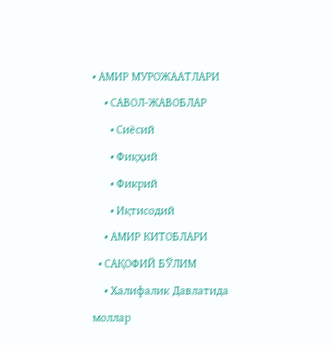• АМИР МУРОЖААТЛАРИ
    • САВОЛ-ЖАВОБЛАР
      • Сиёсий
      • Фиқҳий
      • Фикрий
      • Иқтисодий
    • АМИР КИТОБЛАРИ
  • САҚОФИЙ БЎЛИМ
    • Халифалик Давлатида моллар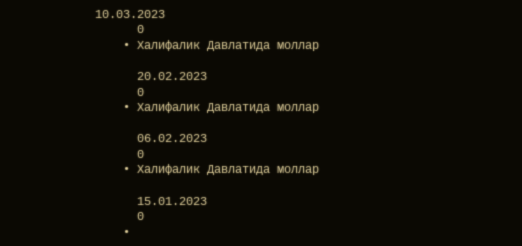10.03.2023
      0
    • Халифалик Давлатида моллар

      20.02.2023
      0
    • Халифалик Давлатида моллар

      06.02.2023
      0
    • Халифалик Давлатида моллар

      15.01.2023
      0
    •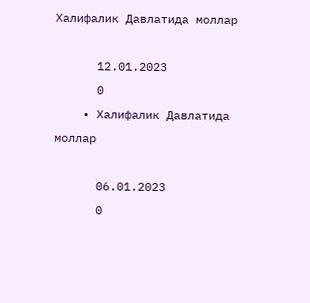Халифалик Давлатида моллар

      12.01.2023
      0
    • Халифалик Давлатида моллар

      06.01.2023
      0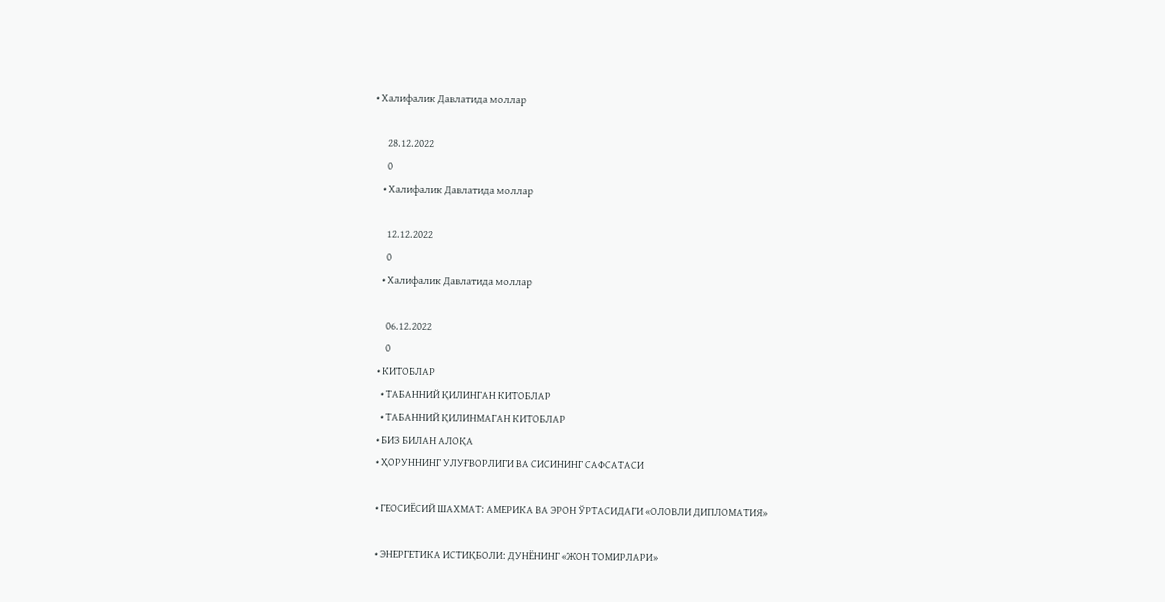• Халифалик Давлатида моллар

      28.12.2022
      0
    • Халифалик Давлатида моллар

      12.12.2022
      0
    • Халифалик Давлатида моллар

      06.12.2022
      0
  • КИТОБЛАР
    • ТАБАННИЙ ҚИЛИНГАН КИТОБЛАР
    • ТАБАННИЙ ҚИЛИНМАГАН КИТОБЛАР
  • БИЗ БИЛАН АЛОҚА
  • ҲОРУННИНГ УЛУҒВОРЛИГИ ВА СИСИНИНГ САФСАТАСИ

  • ГЕОСИЁСИЙ ШАХМАТ: АМЕРИКА ВА ЭРОН ЎРТАСИДАГИ «ОЛОВЛИ ДИПЛОМАТИЯ»

  • ЭНЕРГЕТИКА ИСТИҚБОЛИ: ДУНЁНИНГ «ЖОН ТОМИРЛАРИ»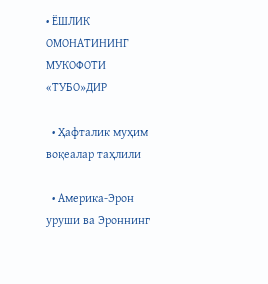• ЁШЛИК ОМОНАТИНИНГ МУКОФОТИ «ТУБО»ДИР

  • Ҳафталик муҳим воқеалар таҳлили

  • Америка-Эрон уруши ва Эроннинг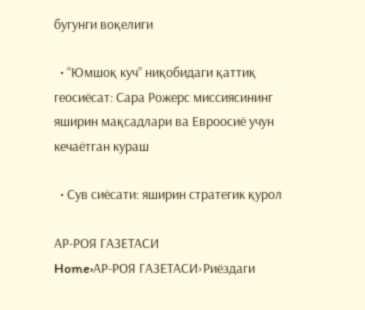бугунги воқелиги

  • “Юмшоқ куч” ниқобидаги қаттиқ геосиёсат: Сара Рожерс миссиясининг яширин мақсадлари ва Евроосиё учун кечаётган кураш

  • Сув сиёсати: яширин стратегик қурол

АР-РОЯ ГАЗЕТАСИ
Home›АР-РОЯ ГАЗЕТАСИ›Риёздаги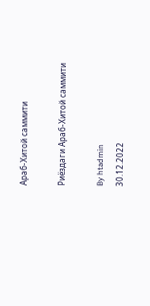Араб-Хитой саммити

Риёздаги Араб-Хитой саммити

By htadmin
30.12.2022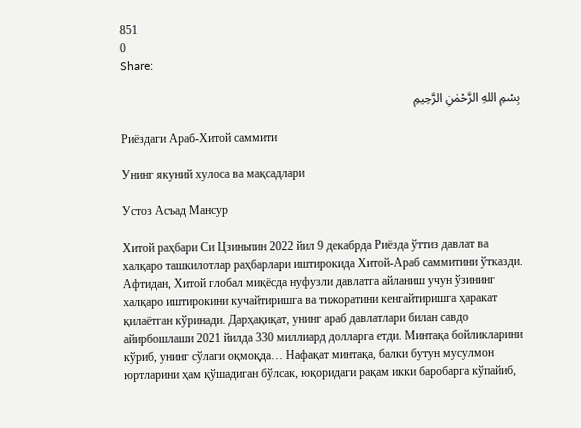851
0
Share:

بِسْمِ اللهِ الرَّحْمٰنِ الرَّحِيمِ

Риёздаги Араб-Хитой саммити

Унинг якуний хулоса ва мақсадлари

Устоз Асъад Мансур

Хитой раҳбари Си Цзиньпин 2022 йил 9 декабрда Риёзда ўттиз давлат ва халқаро ташкилотлар раҳбарлари иштирокида Хитой-Араб саммитини ўтказди. Афтидан, Хитой глобал миқёсда нуфузли давлатга айланиш учун ўзининг халқаро иштирокини кучайтиришга ва тижоратини кенгайтиришга ҳаракат қилаётган кўринади. Дарҳақиқат, унинг араб давлатлари билан савдо айирбошлаши 2021 йилда 330 миллиард долларга етди. Минтақа бойликларини кўриб, унинг сўлаги оқмоқда… Нафақат минтақа, балки бутун мусулмон юртларини ҳам қўшадиган бўлсак, юқоридаги рақам икки баробарга кўпайиб,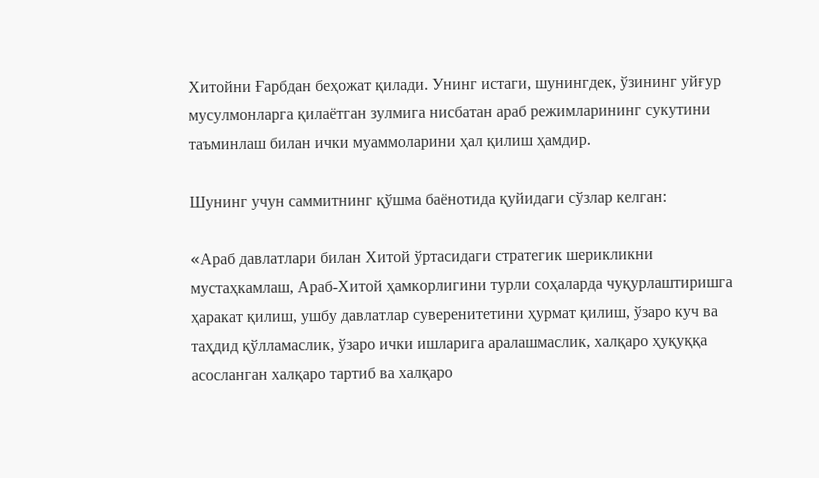Хитойни Ғарбдан беҳожат қилади. Унинг истаги, шунингдек, ўзининг уйғур мусулмонларга қилаётган зулмига нисбатан араб режимларининг сукутини таъминлаш билан ички муаммоларини ҳал қилиш ҳамдир.

Шунинг учун саммитнинг қўшма баёнотида қуйидаги сўзлар келган:

«Aраб давлатлари билан Хитой ўртасидаги стратегик шерикликни мустаҳкамлаш, Араб-Хитой ҳамкорлигини турли соҳаларда чуқурлаштиришга ҳаракат қилиш, ушбу давлатлар суверенитетини ҳурмат қилиш, ўзаро куч ва таҳдид қўлламаслик, ўзаро ички ишларига аралашмаслик, халқаро ҳуқуққа асосланган халқаро тартиб ва халқаро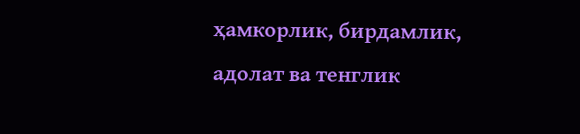ҳамкорлик, бирдамлик, адолат ва тенглик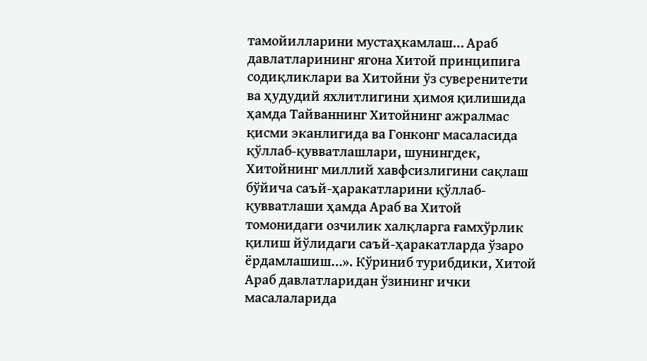тамойилларини мустаҳкамлаш… Aраб давлатларининг ягона Хитой принципига содиқликлари ва Хитойни ўз суверенитети ва ҳудудий яхлитлигини ҳимоя қилишида ҳамда Тайваннинг Хитойнинг ажралмас қисми эканлигида ва Гонконг масаласида қўллаб-қувватлашлари, шунингдек, Хитойнинг миллий хавфсизлигини сақлаш бўйича саъй-ҳаракатларини қўллаб-қувватлаши ҳамда Араб ва Хитой томонидаги озчилик халқларга ғамхўрлик қилиш йўлидаги саъй-ҳаракатларда ўзаро ёрдамлашиш…». Кўриниб турибдики, Хитой Араб давлатларидан ўзининг ички масалаларида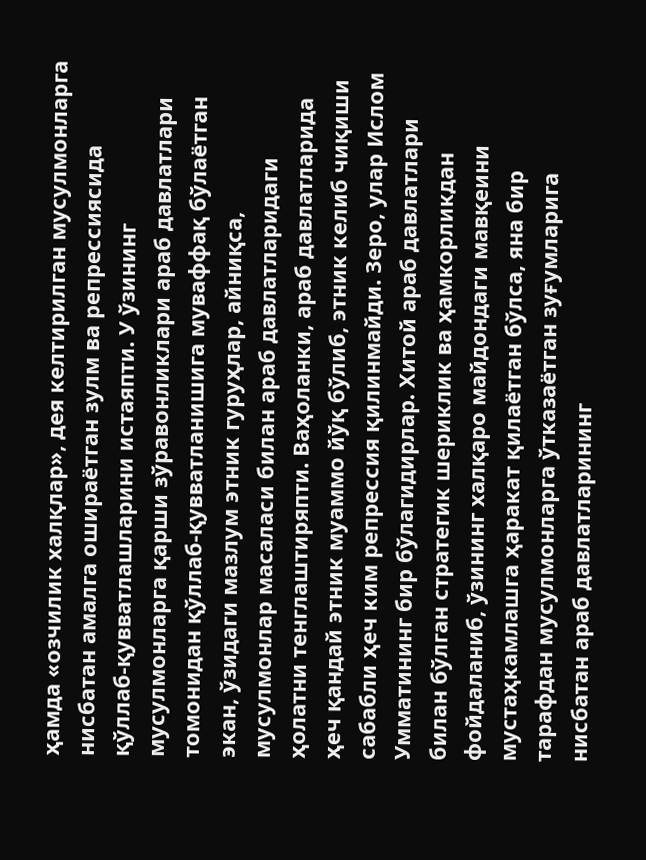ҳамда «озчилик халқлар», дея келтирилган мусулмонларга нисбатан амалга ошираётган зулм ва репрессиясида қўллаб-қувватлашларини истаяпти. У ўзининг мусулмонларга қарши зўравонликлари араб давлатлари томонидан қўллаб-қувватланишига муваффақ бўлаётган экан, ўзидаги мазлум этник гуруҳлар, айниқса, мусулмонлар масаласи билан араб давлатларидаги ҳолатни тенглаштиряпти. Ваҳоланки, араб давлатларида ҳеч қандай этник муаммо йўқ бўлиб, этник келиб чиқиши сабабли ҳеч ким репрессия қилинмайди. Зеро, улар Ислом Умматининг бир бўлагидирлар. Хитой aраб давлатлари билан бўлган стратегик шериклик ва ҳамкорликдан фойдаланиб, ўзининг халқаро майдондаги мавқеини мустаҳкамлашга ҳаракат қилаётган бўлса, яна бир тарафдан мусулмонларга ўтказаётган зуғумларига нисбатан араб давлатларининг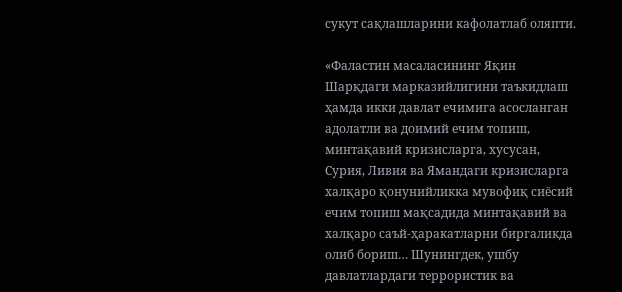сукут сақлашларини кафолатлаб оляпти.

«Фаластин масаласининг Яқин Шарқдаги марказийлигини таъкидлаш ҳамда икки давлат ечимига асосланган адолатли ва доимий ечим топиш, минтақавий кризисларга, хусусан, Сурия, Ливия ва Ямандаги кризисларга халқаро қонунийликка мувофиқ сиёсий ечим топиш мақсадида минтақавий ва халқаро саъй-ҳаракатларни биргаликда олиб бориш… Шунингдек, ушбу давлатлардаги террористик ва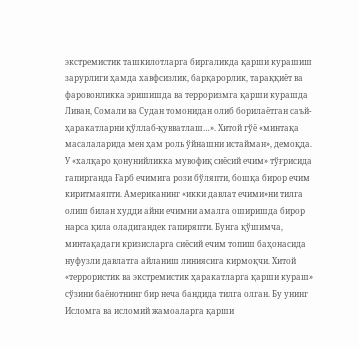экстремистик ташкилотларга биргаликда қарши курашиш зарурлиги ҳамда хавфсизлик, барқарорлик, тараққиёт ва фаровонликка эришишда ва терроризмга қарши курашда Ливан, Сомали ва Судан томонидан олиб борилаётган саъй-ҳаракатларни қўллаб-қувватлаш…». Хитой гўё «минтақа масалаларида мен ҳам роль ўйнашни истайман», демоқда. У «халқаро қонунийликка мувофиқ сиёсий ечим» тўғрисида гапирганда Ғарб ечимига рози бўляпти, бошқа бирор ечим киритмаяпти. Американинг «икки давлат ечими»ни тилга олиш билан худди айни ечимни амалга оширишда бирор нарса қила оладигандек гапиряпти. Бунга қўшимча, минтақадаги кризисларга сиёсий ечим топиш баҳонасида нуфузли давлатга айланиш линиясига кирмоқчи. Хитой «террористик ва экстремистик ҳаракатларга қарши кураш» сўзини баёнотнинг бир неча бандида тилга олган. Бу унинг Исломга ва исломий жамоаларга қарши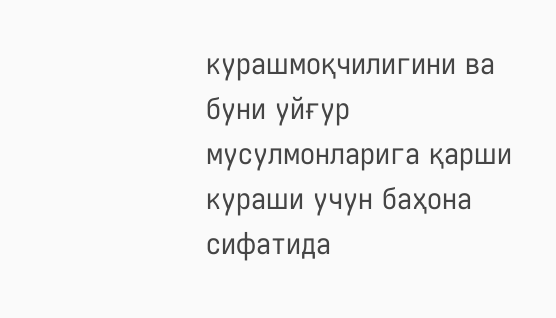курашмоқчилигини ва буни уйғур мусулмонларига қарши кураши учун баҳона сифатида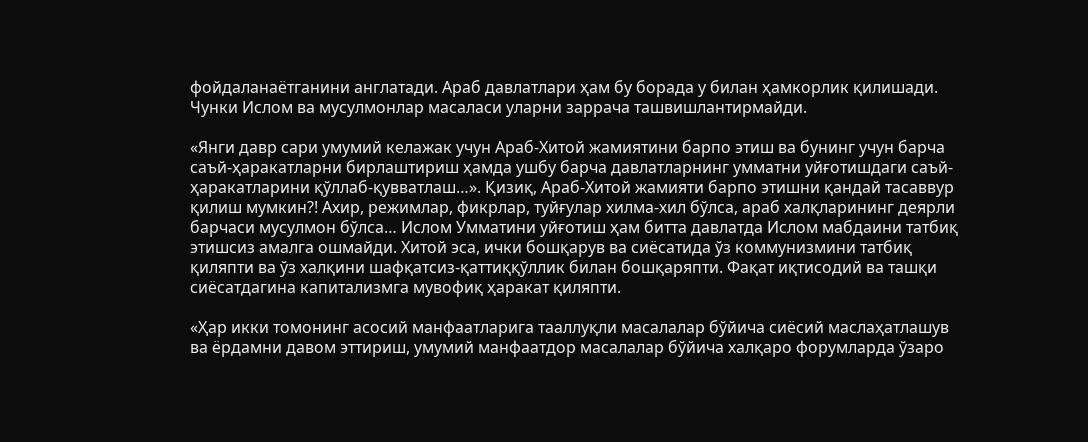фойдаланаётганини англатади. Араб давлатлари ҳам бу борада у билан ҳамкорлик қилишади. Чунки Ислом ва мусулмонлар масаласи уларни заррача ташвишлантирмайди.

«Янги давр сари умумий келажак учун Араб-Хитой жамиятини барпо этиш ва бунинг учун барча саъй-ҳаракатларни бирлаштириш ҳамда ушбу барча давлатларнинг умматни уйғотишдаги саъй-ҳаракатларини қўллаб-қувватлаш…». Қизиқ, Араб-Хитой жамияти барпо этишни қандай тасаввур қилиш мумкин?! Ахир, режимлар, фикрлар, туйғулар хилма-хил бўлса, араб халқларининг деярли барчаси мусулмон бўлса… Ислом Умматини уйғотиш ҳам битта давлатда Ислом мабдаини татбиқ этишсиз амалга ошмайди. Хитой эса, ички бошқарув ва сиёсатида ўз коммунизмини татбиқ қиляпти ва ўз халқини шафқатсиз-қаттиққўллик билан бошқаряпти. Фақат иқтисодий ва ташқи сиёсатдагина капитализмга мувофиқ ҳаракат қиляпти.

«Ҳар икки томонинг асосий манфаатларига тааллуқли масалалар бўйича сиёсий маслаҳатлашув ва ёрдамни давом эттириш, умумий манфаатдор масалалар бўйича халқаро форумларда ўзаро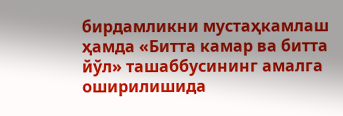бирдамликни мустаҳкамлаш ҳамда «Битта камар ва битта йўл» ташаббусининг амалга оширилишида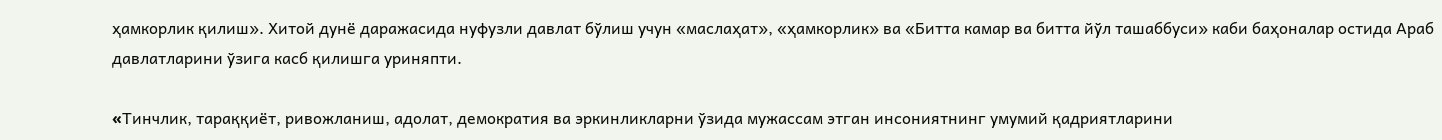ҳамкорлик қилиш». Хитой дунё даражасида нуфузли давлат бўлиш учун «маслаҳат», «ҳамкорлик» ва «Битта камар ва битта йўл ташаббуси» каби баҳоналар остида Араб давлатларини ўзига касб қилишга уриняпти.

«Tинчлик, тараққиёт, ривожланиш, адолат, демократия ва эркинликларни ўзида мужассам этган инсониятнинг умумий қадриятларини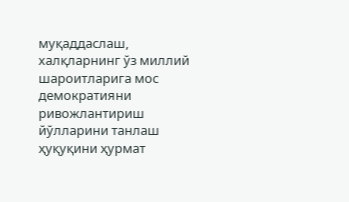муқаддаслаш, халқларнинг ўз миллий шароитларига мос демократияни ривожлантириш йўлларини танлаш ҳуқуқини ҳурмат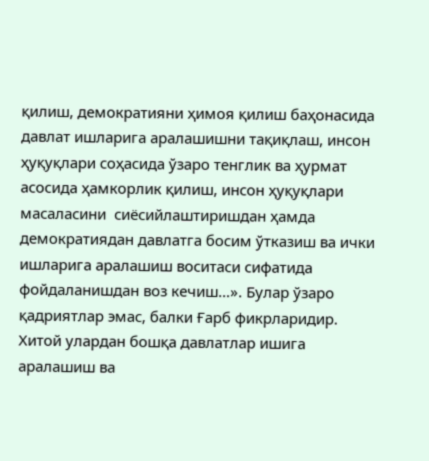қилиш, демократияни ҳимоя қилиш баҳонасида давлат ишларига аралашишни тақиқлаш, инсон ҳуқуқлари соҳасида ўзаро тенглик ва ҳурмат асосида ҳамкорлик қилиш, инсон ҳуқуқлари масаласини  сиёсийлаштиришдан ҳамда демократиядан давлатга босим ўтказиш ва ички ишларига аралашиш воситаси сифатида фойдаланишдан воз кечиш…». Булар ўзаро қадриятлар эмас, балки Ғарб фикрларидир. Хитой улардан бошқа давлатлар ишига аралашиш ва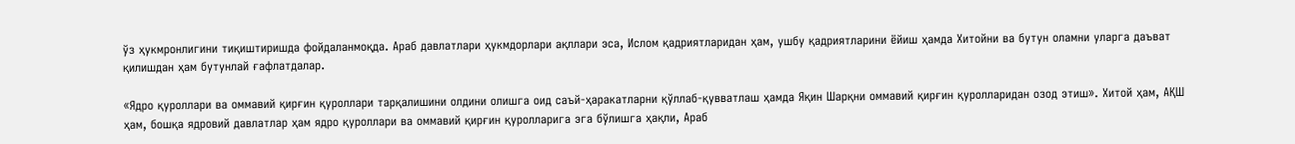ўз ҳукмронлигини тиқиштиришда фойдаланмоқда. Араб давлатлари ҳукмдорлари ақллари эса, Ислом қадриятларидан ҳам, ушбу қадриятларини ёйиш ҳамда Хитойни ва бутун оламни уларга даъват қилишдан ҳам бутунлай ғафлатдалар.

«Ядро қуроллари ва оммавий қирғин қуроллари тарқалишини олдини олишга оид саъй-ҳаракатларни қўллаб-қувватлаш ҳамда Яқин Шарқни оммавий қирғин қуролларидан озод этиш». Хитой ҳам, АҚШ ҳам, бошқа ядровий давлатлар ҳам ядро қуроллари ва оммавий қирғин қуролларига эга бўлишга ҳақли, Араб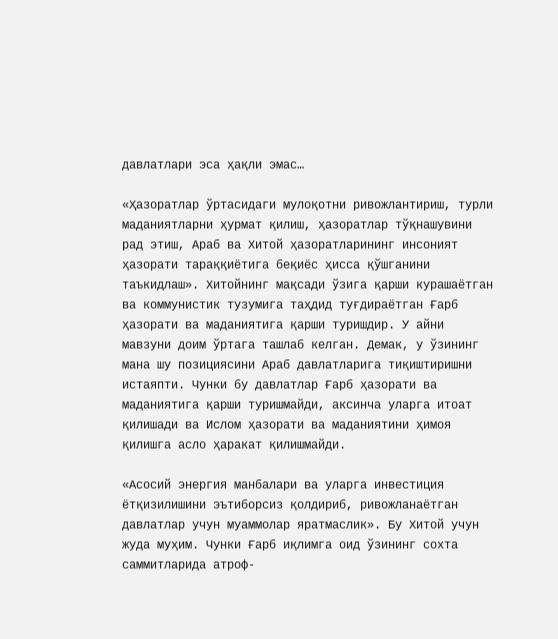давлатлари эса ҳақли эмас…

«Ҳазоратлар ўртасидаги мулоқотни ривожлантириш, турли маданиятларни ҳурмат қилиш, ҳазоратлар тўқнашувини рад этиш, Араб ва Хитой ҳазоратларининг инсоният ҳазорати тараққиётига беқиёс ҳисса қўшганини таъкидлаш». Хитойнинг мақсади ўзига қарши курашаётган ва коммунистик тузумига таҳдид туғдираётган Ғарб ҳазорати ва маданиятига қарши туришдир. У айни мавзуни доим ўртага ташлаб келган. Демак, у ўзининг мана шу позициясини Араб давлатларига тиқиштиришни истаяпти. Чунки бу давлатлар Ғарб ҳазорати ва маданиятига қарши туришмайди, аксинча уларга итоат қилишади ва Ислом ҳазорати ва маданиятини ҳимоя қилишга асло ҳаракат қилишмайди.

«Асосий энергия манбалари ва уларга инвестиция ётқизилишини эътиборсиз қолдириб, ривожланаётган давлатлар учун муаммолар яратмаслик». Бу Хитой учун жуда муҳим. Чунки Ғарб иқлимга оид ўзининг сохта саммитларида атроф-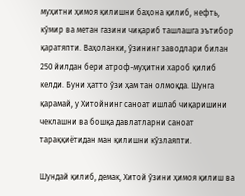муҳитни ҳимоя қилишни баҳона қилиб, нефть, кўмир ва метан газини чиқариб ташлашга эътибор қаратяпти. Ваҳоланки, ўзининг заводлари билан 250 йилдан бери атроф-муҳитни хароб қилиб келди. Буни ҳатто ўзи ҳам тан олмоқда. Шунга қарамай, у Хитойнинг саноат ишлаб чиқаришини чеклашни ва бошқа давлатларни саноат тараққиётидан ман қилишни кўзлаяпти.

Шундай қилиб, демак, Хитой ўзини ҳимоя қилиш ва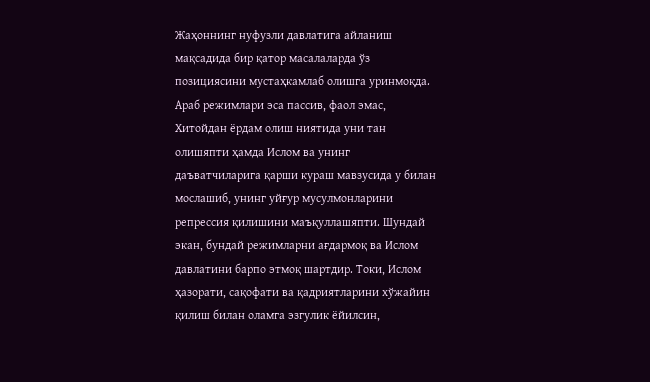Жаҳоннинг нуфузли давлатига айланиш мақсадида бир қатор масалаларда ўз позициясини мустаҳкамлаб олишга уринмоқда. Араб режимлари эса пассив, фаол эмас, Хитойдан ёрдам олиш ниятида уни тан олишяпти ҳамда Ислом ва унинг даъватчиларига қарши кураш мавзусида у билан мослашиб, унинг уйғур мусулмонларини репрессия қилишини маъқуллашяпти. Шундай экан, бундай режимларни ағдармоқ ва Ислом давлатини барпо этмоқ шартдир. Токи, Ислом ҳазорати, сақофати ва қадриятларини хўжайин қилиш билан оламга эзгулик ёйилсин,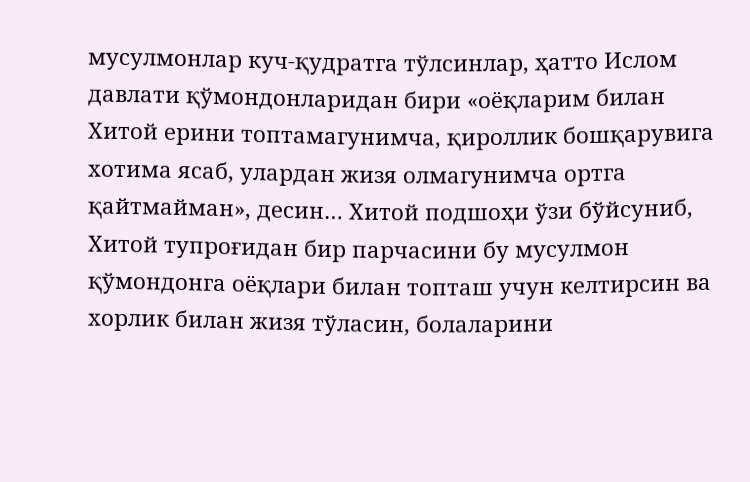мусулмонлар куч-қудратга тўлсинлар, ҳатто Ислом давлати қўмондонларидан бири «оёқларим билан Хитой ерини топтамагунимча, қироллик бошқарувига хотима ясаб, улардан жизя олмагунимча ортга қайтмайман», десин… Хитой подшоҳи ўзи бўйсуниб, Хитой тупроғидан бир парчасини бу мусулмон қўмондонга оёқлари билан топташ учун келтирсин ва хорлик билан жизя тўласин, болаларини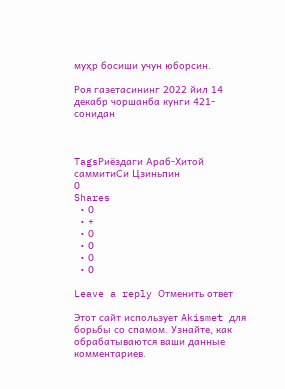муҳр босиши учун юборсин.

Роя газетасининг 2022 йил 14 декабр чоршанба кунги 421-сонидан



TagsРиёздаги Араб-Хитой саммитиСи Цзиньпин
0
Shares
  • 0
  • +
  • 0
  • 0
  • 0
  • 0

Leave a reply Отменить ответ

Этот сайт использует Akismet для борьбы со спамом. Узнайте, как обрабатываются ваши данные комментариев.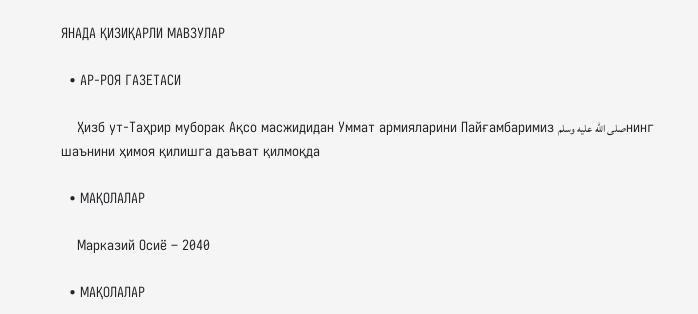ЯНАДА ҚИЗИҚАРЛИ МАВЗУЛАР

  • АР-РОЯ ГАЗЕТАСИ

    Ҳизб ут-Таҳрир муборак Ақсо масжидидан Уммат армияларини Пайғамбаримиз صلى الله عليه وسلمнинг шаънини ҳимоя қилишга даъват қилмоқда

  • МАҚОЛАЛАР

    Марказий Осиё – 2040

  • МАҚОЛАЛАР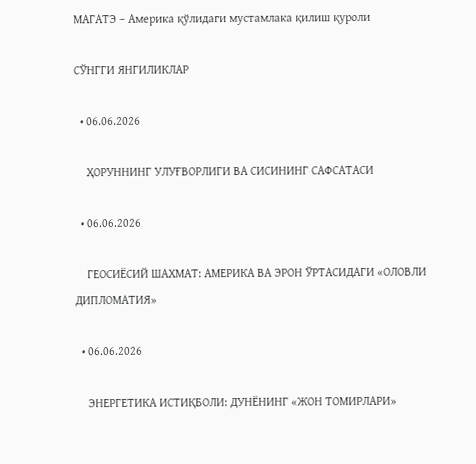МАГАТЭ – Америка қўлидаги мустамлака қилиш қуроли

СЎНГГИ ЯНГИЛИКЛАР

  • 06.06.2026

    ҲОРУННИНГ УЛУҒВОРЛИГИ ВА СИСИНИНГ САФСАТАСИ

  • 06.06.2026

    ГЕОСИЁСИЙ ШАХМАТ: АМЕРИКА ВА ЭРОН ЎРТАСИДАГИ «ОЛОВЛИ ДИПЛОМАТИЯ»

  • 06.06.2026

    ЭНЕРГЕТИКА ИСТИҚБОЛИ: ДУНЁНИНГ «ЖОН ТОМИРЛАРИ»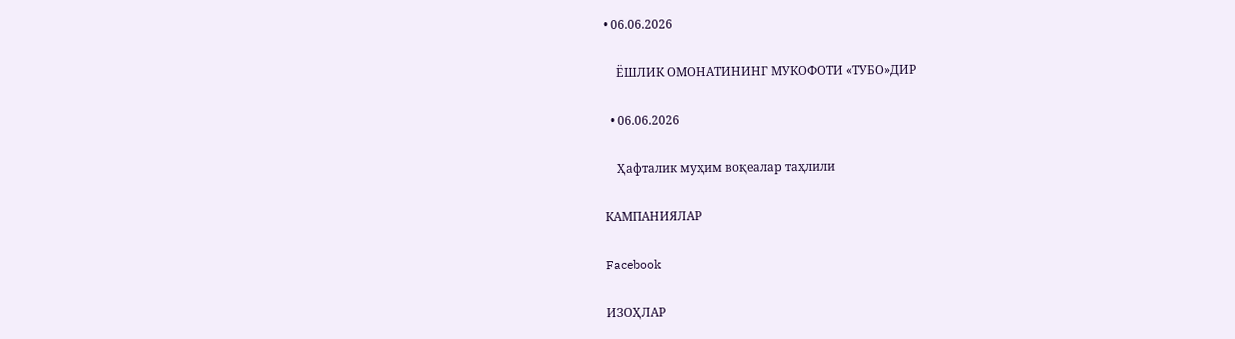• 06.06.2026

    ЁШЛИК ОМОНАТИНИНГ МУКОФОТИ «ТУБО»ДИР

  • 06.06.2026

    Ҳафталик муҳим воқеалар таҳлили

КАМПАНИЯЛАР

Facebook

ИЗОҲЛАР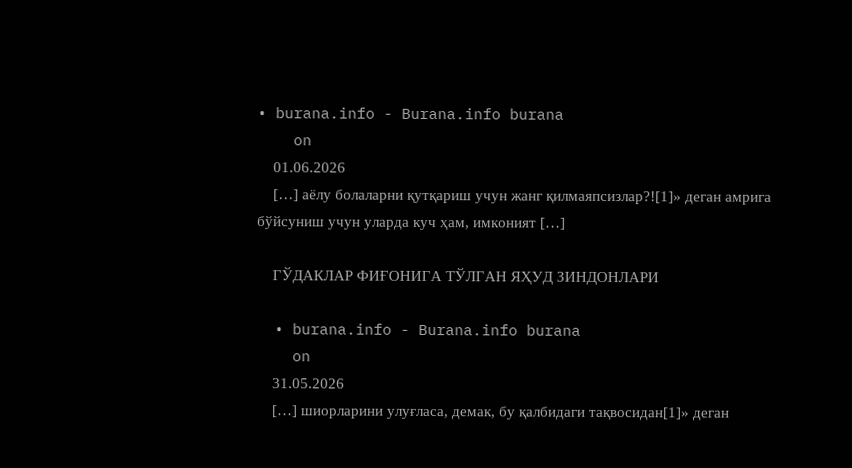• burana.info - Burana.info burana
    on
    01.06.2026
    […] аёлу болаларни қутқариш учун жанг қилмаяпсизлар?![1]» деган амрига бўйсуниш учун уларда куч ҳам, имконият […]

    ГЎДАКЛАР ФИҒОНИГА ТЎЛГАН ЯҲУД ЗИНДОНЛАРИ

  • burana.info - Burana.info burana
    on
    31.05.2026
    […] шиорларини улуғласа, демак, бу қалбидаги тақвосидан[1]» деган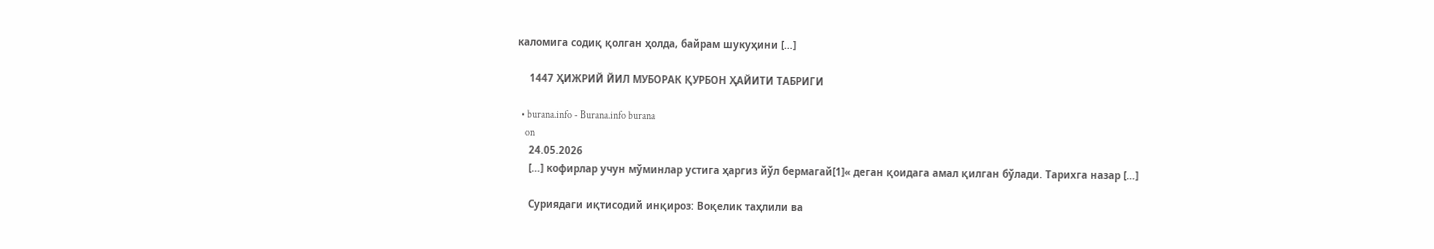каломига содиқ қолган ҳолда, байрам шукуҳини […]

    1447 ҲИЖРИЙ ЙИЛ МУБОРАК ҚУРБОН ҲАЙИТИ ТАБРИГИ

  • burana.info - Burana.info burana
    on
    24.05.2026
    […] кофирлар учун мўминлар устига ҳаргиз йўл бермагай[1]« деган қоидага амал қилган бўлади. Тарихга назар […]

    Суриядаги иқтисодий инқироз: Воқелик таҳлили ва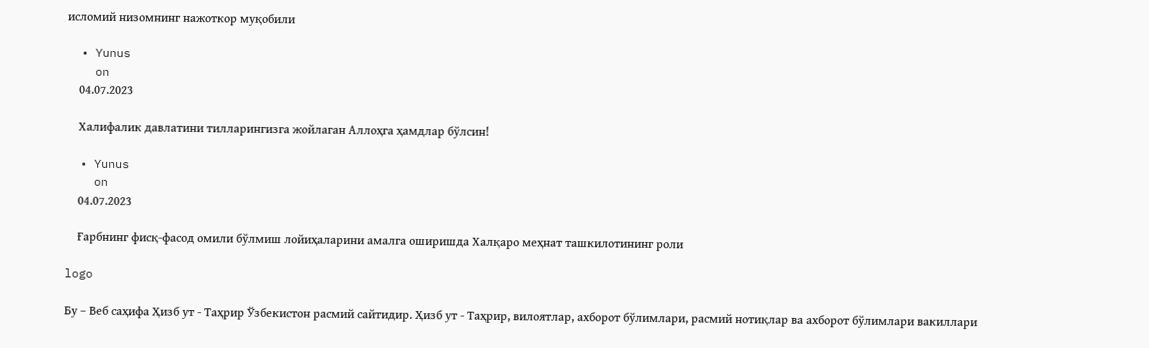исломий низомнинг нажоткор муқобили

  • Yunus
    on
    04.07.2023

    Халифалик давлатини тилларингизга жойлаган Аллоҳга ҳамдлар бўлсин!

  • Yunus
    on
    04.07.2023

    Ғарбнинг фисқ-фасод омили бўлмиш лойиҳаларини амалга оширишда Халқаро меҳнат ташкилотининг роли

logo

Бу – Веб саҳифа Ҳизб ут - Таҳрир Ўзбекистон расмий сайтидир. Ҳизб ут - Таҳрир, вилоятлар, ахборот бўлимлари, расмий нотиқлар ва ахборот бўлимлари вакиллари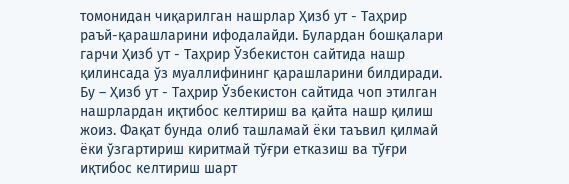томонидан чиқарилган нашрлар Ҳизб ут - Таҳрир раъй-қарашларини ифодалайди. Булардан бошқалари гарчи Ҳизб ут - Таҳрир Ўзбекистон сайтида нашр қилинсада ўз муаллифининг қарашларини билдиради. Бу – Ҳизб ут - Таҳрир Ўзбекистон сайтида чоп этилган нашрлардан иқтибос келтириш ва қайта нашр қилиш жоиз. Фақат бунда олиб ташламай ёки таъвил қилмай ёки ўзгартириш киритмай тўғри етказиш ва тўғри иқтибос келтириш шарт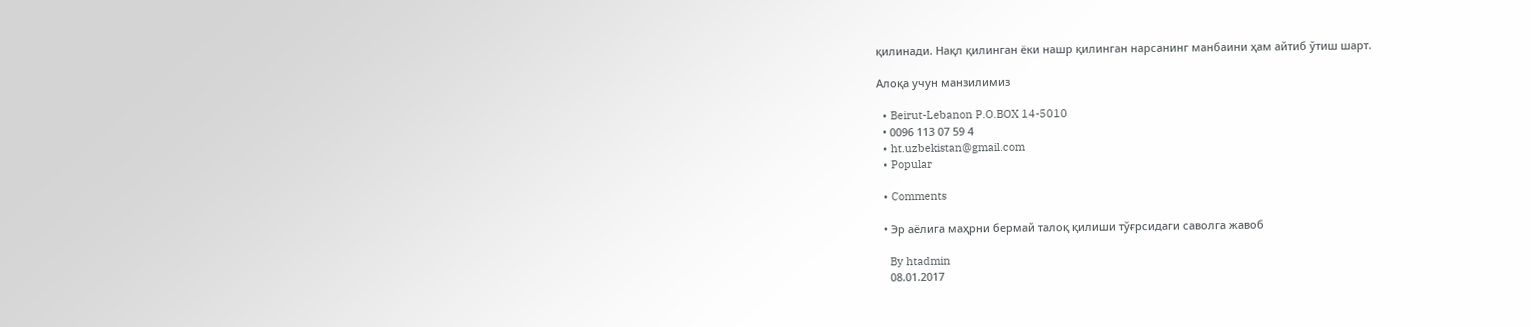қилинади. Нақл қилинган ёки нашр қилинган нарсанинг манбаини ҳам айтиб ўтиш шарт.

Алоқа учун манзилимиз

  • Beirut-Lebanon P.O.BOX 14-5010
  • 0096 113 07 59 4
  • ht.uzbekistan@gmail.com
  • Popular

  • Comments

  • Эр аёлига маҳрни бермай талоқ қилиши тўғрсидаги саволга жавоб

    By htadmin
    08.01.2017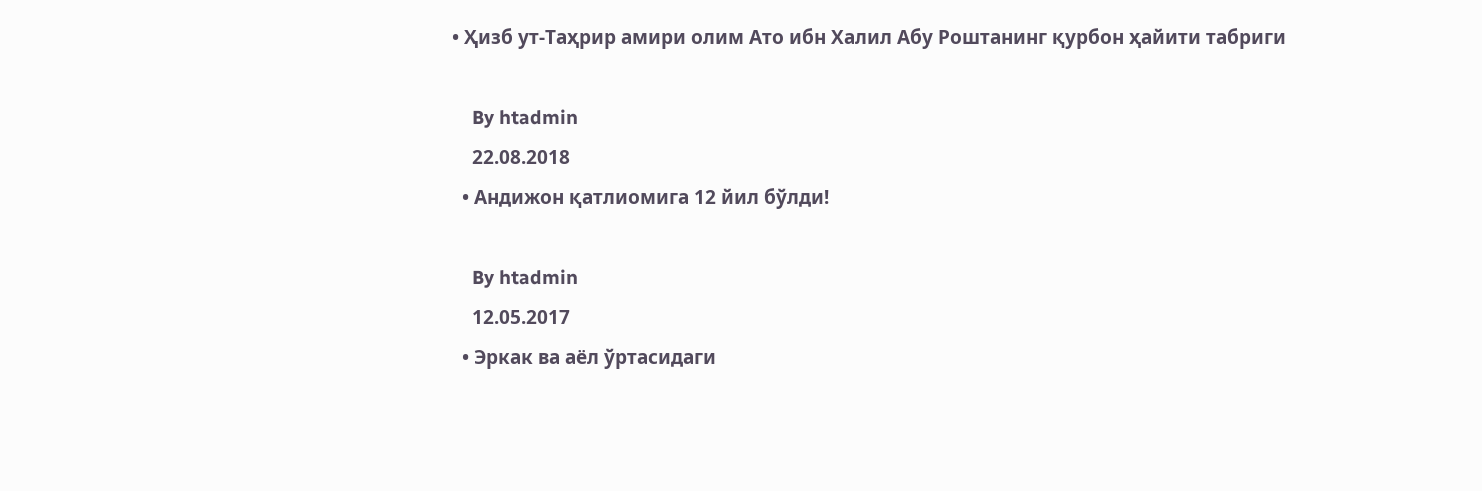• Ҳизб ут-Таҳрир амири олим Ато ибн Халил Абу Роштанинг қурбон ҳайити табриги

    By htadmin
    22.08.2018
  • Андижон қатлиомига 12 йил бўлди!

    By htadmin
    12.05.2017
  • Эркак ва аёл ўртасидаги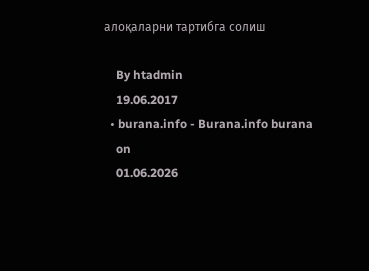алоқаларни тартибга солиш

    By htadmin
    19.06.2017
  • burana.info - Burana.info burana
    on
    01.06.2026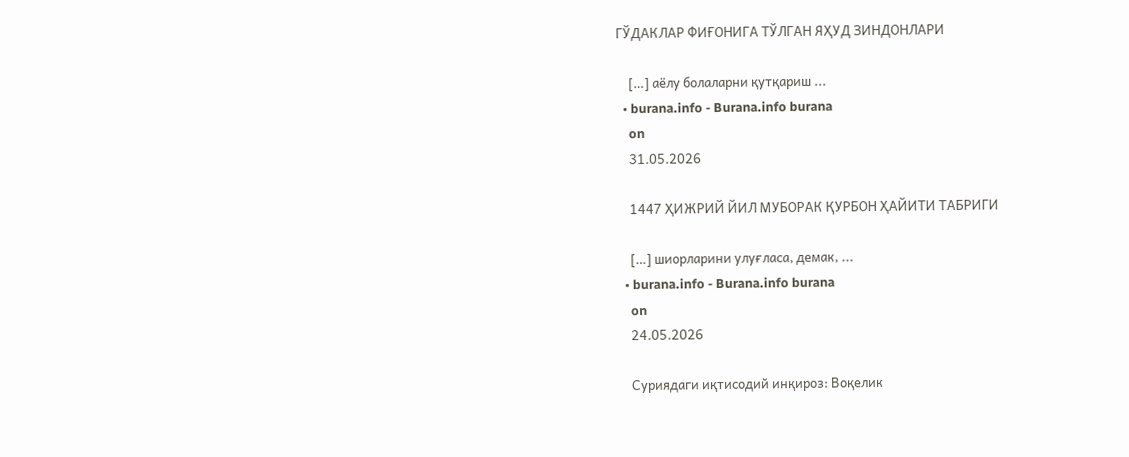ГЎДАКЛАР ФИҒОНИГА ТЎЛГАН ЯҲУД ЗИНДОНЛАРИ

    […] аёлу болаларни қутқариш ...
  • burana.info - Burana.info burana
    on
    31.05.2026

    1447 ҲИЖРИЙ ЙИЛ МУБОРАК ҚУРБОН ҲАЙИТИ ТАБРИГИ

    […] шиорларини улуғласа, демак, ...
  • burana.info - Burana.info burana
    on
    24.05.2026

    Суриядаги иқтисодий инқироз: Воқелик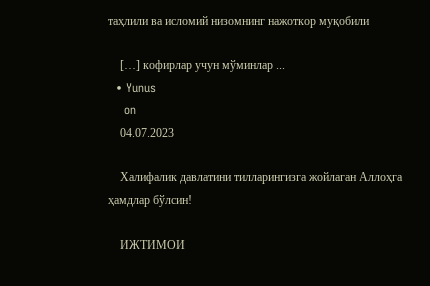таҳлили ва исломий низомнинг нажоткор муқобили

    […] кофирлар учун мўминлар ...
  • Yunus
    on
    04.07.2023

    Халифалик давлатини тилларингизга жойлаган Аллоҳга ҳамдлар бўлсин!

    ИЖТИМОИ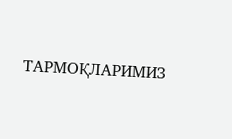ТАРМОҚЛАРИМИЗ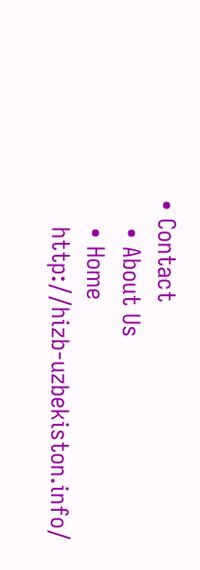• Contact
    • About Us
    • Home
    http://hizb-uzbekiston.info/